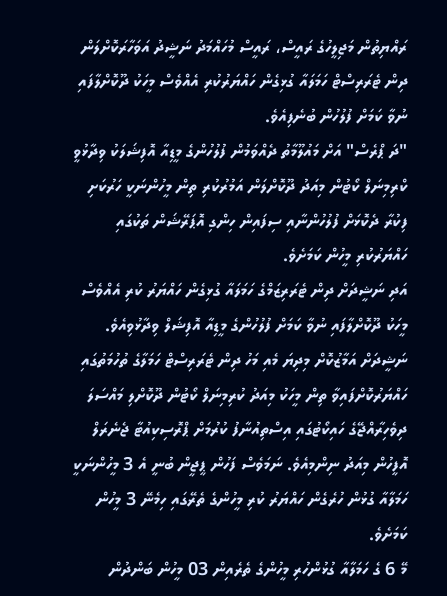ރައްޔިތުން މަޖިލީހުގެ ރައީސް، ރައީސް މުހައްމަދު ނަޝީދު އަވަހާރަކޮށްލަން ދިން ޓެރަރިސްޓް ހަމަލައާ ގުޅިގެން ހައްޔަރުކުރި އެއްވެސް މީހަކު ދޫކޮށްލާފައި ނުވާ ކަމަށް ފުލުހުން ބުނެފިއެވެ.
"ދަ ޕްރެސް" އަށް މައުލޫމާތު ދެއްވަމުން ފުލުހުންގެ މީޑިއާ އޮފިޝަލަކު ވިދާޅުވީ ކްރިމިނަލް ކޯޓުން މިއަދު ދޫކޮށްލަން އަމުރުކުރި ތިން މީހުންނަކީ ހަރުކަށި ފިކުރާ ދެކޮޅަށް ފުލުހުންނާއި ސިފައިން ހިންގި އޮޕަރޭޝަން ތަކުގައި ހައްޔަރުކުރި މީހުން ކަމަށެވެ.
އަދި ނަޝީދަށް ދިން ޓެރަރިޒަމްގެ ހަމަލައާ ގުޅިގެން ހައްޔަރު ކުރި އެއްވެސް މީހަކު ދޫކޮށްލާފައި ނުވާ ކަމަށް ފުލުހުންގެ މީޑިއާ އޮފިޝަލް ވިދާޅުވިއެވެ.
ނަޝީދަށް އަމާޒުކޮށް މިދިޔަ މެއި މަހު ދިން ޓެރަރިސްޓް ހަމަލާގެ ތުހުމަތުގައި ހައްޔަރުކޮށްފައިވާ ތިން މީހަކު މިއަދު ކުރިމިނަލް ކޯޓުން ދޫކޮށްލި މައްސަލަ ދިވެހިރާއްޖޭގެ ހައިކޯޓުގައި އިސްތިއުނާފު ކުރުމަށް ޕްރޮސިކިއުޓާ ޖެނެރަލް އޮފީހުން މިއަދު ނިންމިއެވެ. ނަމަވެސް ފަހުން ޕީޖީން ބުނީ އެ 3 މީހުންނަކީ ހަމަލާއާ ގުޅުން ހުރެގެން ހައްޔަރު ކުރި މީހުންގެ ތެރޭގައި ހިމެނޭ 3 މީހުން ކަމަށެވެ.
މޭ 6 ގެ ހަމަލާއާ ގުޅުންހުރި މީހުންގެ ތެރެއިން 03 މީހުން ބަންދުން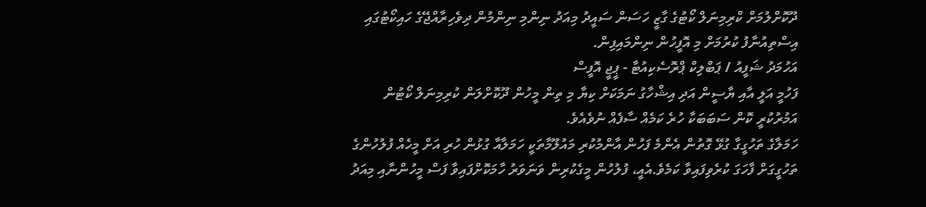ދޫކޮށްލުމަށް ކްރިމިނަލް ކޯޓުގެ ގާޒީ ހަސަން ސައީދު މިއަދު ނިންމި ނިންމުން ދިވެހިރާއްޖޭގެ ހައިކޯޓުގައި އިސްތިއުނާފު ކުރުމަށް މި އޮފީހުން ނިންމައިފިން.
އަހުމަދު ޝަފީއު / ޕަބްލިކް ޕްރޮސެކިއުޓާ - ޕީޖީ އޮފީސް
ފަހުމީ އަލީ އާއި ޔާސީން އަދި އިޝްހާގު ނަމަކަށް ކިޔާ މި ތިން މީހުން ދޫކޮށްލަން ކުރިމިނަލް ކޯޓުން އަމުރުކުރީ ކޮން ސަބަބަކާ ހުރެ ކަމެއް ސާފެއް ނުވެއެވެ.
ހަމަލާގެ ތަހުގީގާ ގުޅޭ ގޮތުން އެންމެ ފަހުން އާންމުކުރި މައުލޫމާތަކީ ހަމަލާއާ ގުޅުން ހުރި އަށް މީހެއް ފުލުހުންގެ ތަހުގީގަށް ފާހަގަ ކުރެވިފައިވާ ކަމެވެ.އެއީ، ފުލުހުން މީގެކުރިން ވަނަވަރު ހާމަކޮށްފައިވާ ފަސް މީހުންނާއި މިއަދު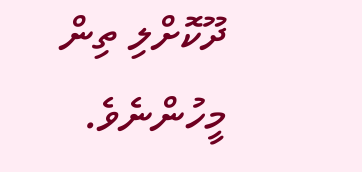ދޫކޮށްލި ތިން މީހުންނެވެ.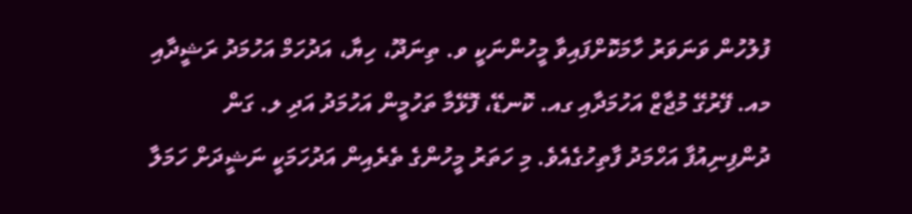ފުލުހުން ވަނަވަރު ހާމަކޮށްފައިވާ މީހުންނަކީ ވ. ތިނަދޫ، ހިޔާ، އަދުހަމް އަހުމަދު ރަޝީދާއި މއ. ފޭރުގޭ މުޖާޒް އަހުމަދާއި ގއ. ކޮނޑޭ، ފޮޅޭމާ ތަހުމީން އަހުމަދު އަދި ލ. ގަން ދުންފިނިއުފާ އަހްމަދު ފާތިހުގެއެވެ. މި ހަތަރު މީހުންގެ ތެރެއިން އަދުހަމަކީ ނަޝީދަށް ހަމަލާ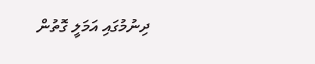ދިނުމުގައި އަމަލީ ގޮތުން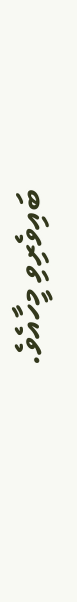ބައިވެރިވި މީހާއެވެ.